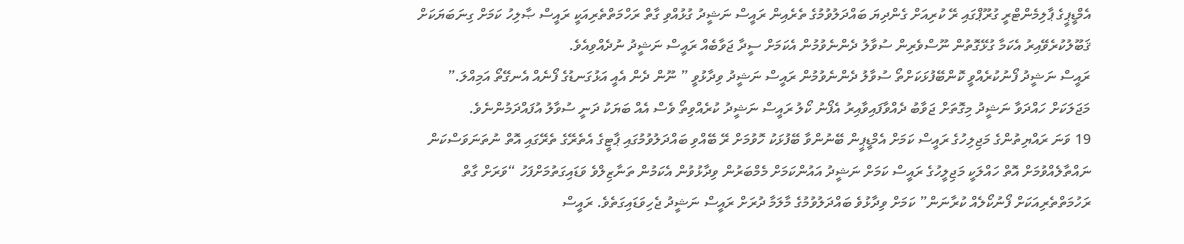އެމްޑީޕީގެ ޕާލިމެންޓްރީ ގުރޫޕްގައި ރޭ ކުރިއަށް ގެންދިޔަ ބައްދަލުވުމުގެ ތެރެއިން ރައީސް ނަޝީދު ގުޅުއްވި ގާތް ރަހްމަތްތެރިއަކީ ރައީސް ޞާލިހު ކަމަށް ގިނަބަޔަކަށް ޤަބޫލުކުރެވޭއިރު އެކަމާ ގުޅޭގޮތުން ނޫސްވެރިން ސުވާލު ދެންނެވުމުން އެކަމަށް ސީދާ ޖަވާބެއް ރައީސް ނަޝީދު ނުދެއްވިއެވެ.
ރައީސް ނަޝީދު ފޯނުކުރެއްވީ ކޮންބޭފުޅަކަށްތޯ ސުވާލު ދެންނެވުމުން ރައީސް ނަޝީދު ވިދާޅުވީ ” ނޫން ދެން އެއީ އަޅުގަނޑުގެ ފޯނެއް އެނގޭތޯ އަމިއްލަ.” މަޖަލަކަށް ހައްދަވާ ނަޝީދު މިގޮތަށް ޖަވާބު ދެއްވާފައިވާއިރު އެފޯނު ކޯލު ރައީސް ނަޝީދު ކުރެއްވިތޯ ވެސް އެއް ބަޔަކު ދަނީ ސުވާލު އުފައްދަމުންނެވެ.
19 ވަނަ ރައްޔިތުންގެ މަޖިލިހުގެ ރައީސް ކަމަށް އެމްޑީޕީން ބޭނުންވާ ބޭފުޅަކު ހޮވުމަށް ރޭ ބޭއްވި ބައްދަލުވުމުގައި ޕާޓީގެ އެތެރޭގެ ތެރޭގައި އޮތް ނުތަނަވަސްކަން ނައްތާލެއްވުމަށް އޮތް ހައްލަކީ މަޖިލީހުގެ ރައީސް ކަމަށް ނަޝީދު އައުންކަމަށް މެމްބަރުން ވިދާޅުވުން އެކަމުން ތަނާޒިލްވެ ވަޑައިގަތުމަށްފަހު “ވަރަށް ގާތް ރަހުމަތްތެރިއަކަށް ފޯނުކޯލެއް ކުރާނަން” ކަމަށް ވިދާޅުވެ ބައްދަލުވުމުގެ މާލަމާ ދުރަށް ރައީސް ނަޝީދު ޖެހިވަޑައިގަތެވެ. ރައީސް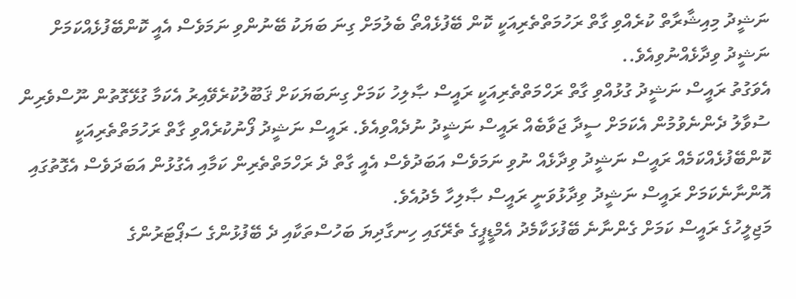ނަޝީދު މިއިޝާރާތް ކުރެއްވި ގާތް ރަހުމަތްތެރިއަކީ ކޮން ބޭފުޅެއްތޯ ބެލުމަށް ގިނަ ބަޔަކު ބޭނުންވި ނަމަވެސް އެއީ ކޮންބޭފުޅެއްކަމަށް ނަޝީދު ވިދާޅެއްނުވިއެވެ..
އެވަގުތު ރައީސް ނަޝީދު ގުޅުއްވި ގާތް ރަހްމަތްތެރިއަކީ ރައީސް ޞާލިހު ކަމަށް ގިނަބަޔަކަށް ޤަބޫލުކުރެވޭއިރު އެކަމާ ގުޅޭގޮތުން ނޫސްވެރިން ސުވާލު ދެންނެވުމުން އެކަމަށް ސީދާ ޖަވާބެއް ރައީސް ނަޝީދު ނުދެއްވިއެވެ. ރައީސް ނަޝީދު ފޯނުކުރެއްވި ގާތް ރަހުމަތްތެރިއަކީ ކޮންބޭފުޅެއްކަމެއް ރައީސް ނަޝީދު ވިދާޅެއް ނުވި ނަމަވެސް އަބަދުވެސް އެއީ ގާތް ދެ ރަހްމަތްތެރިން ކަމާއި އެގުޅުން އަބަދަވެސް އެގޮތުގައި އޮންނާނެކަމަށް ރައީސް ނަޝީދު ވިދާޅުވަނީ ރައީސް ޞާލިހާ މެދުއެވެ.
މަޖިލީހުގެ ރައީސް ކަމަށް ގެންނާނެ ބޭފުޅަކާމެދު އެމްޑީޕީގެ ތެރޭގައި ހިނގާދިޔަ ބަހުސްތަކާއި ދެ ބޭފުޅުންގެ ސަޕޯޓަރުންގެ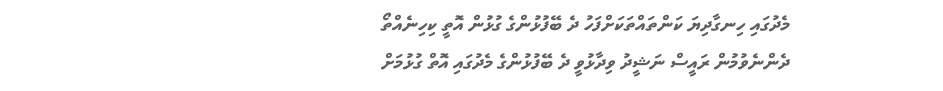މެދުގައި ހިނގާދިޔަ ކަންތައްތަކަށްފަހު ދެ ބޭފުޅުންގެ ގުޅުން އޮތީ ކިހިނެއްތޯ ދެންނެވުމުން ރައީސް ނަޝީދު ވިދާޅުވީ ދެ ބޭފުޅުންގެ މެދުގައި އޮތް ގުޅުމަށް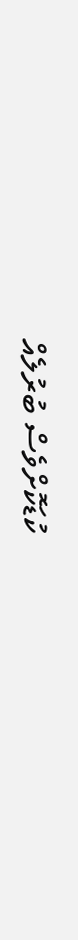ކުޑަކޮށްވެސް ބުރުލެއް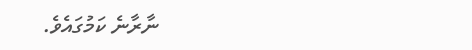ނާރާނެ ކަމުގައެވެ.